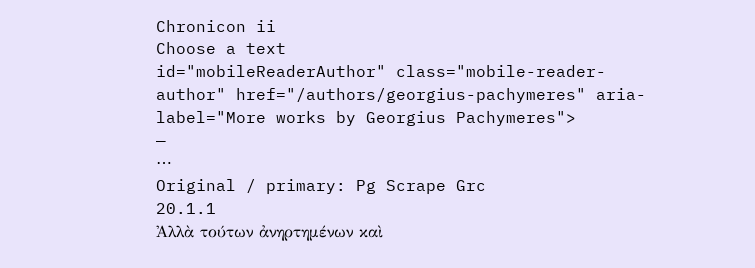Chronicon ii
Choose a text
id="mobileReaderAuthor" class="mobile-reader-author" href="/authors/georgius-pachymeres" aria-label="More works by Georgius Pachymeres">
—
⋯
Original / primary: Pg Scrape Grc
20.1.1
Ἀλλὰ τούτων ἀνηρτημένων καὶ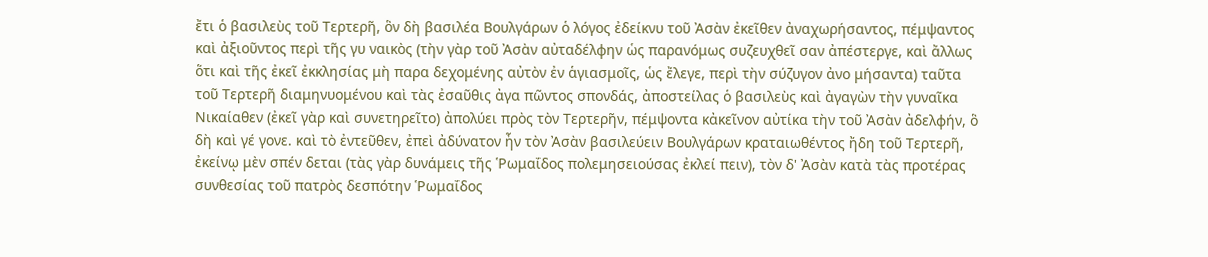ἔτι ὁ βασιλεὺς τοῦ Τερτερῆ, ὃν δὴ βασιλέα Βουλγάρων ὁ λόγος ἐδείκνυ τοῦ Ἀσὰν ἐκεῖθεν ἀναχωρήσαντος, πέμψαντος καὶ ἀξιοῦντος περὶ τῆς γυ ναικὸς (τὴν γὰρ τοῦ Ἀσὰν αὐταδέλφην ὡς παρανόμως συζευχθεῖ σαν ἀπέστεργε, καὶ ἄλλως ὅτι καὶ τῆς ἐκεῖ ἐκκλησίας μὴ παρα δεχομένης αὐτὸν ἐν ἁγιασμοῖς, ὡς ἔλεγε, περὶ τὴν σύζυγον ἀνο μήσαντα) ταῦτα τοῦ Τερτερῆ διαμηνυομένου καὶ τὰς ἐσαῦθις ἀγα πῶντος σπονδάς, ἀποστείλας ὁ βασιλεὺς καὶ ἀγαγὼν τὴν γυναῖκα Νικαίαθεν (ἐκεῖ γὰρ καὶ συνετηρεῖτο) ἀπολύει πρὸς τὸν Τερτερῆν, πέμψοντα κἀκεῖνον αὐτίκα τὴν τοῦ Ἀσὰν ἀδελφήν, ὃ δὴ καὶ γέ γονε. καὶ τὸ ἐντεῦθεν, ἐπεὶ ἀδύνατον ἦν τὸν Ἀσὰν βασιλεύειν Βουλγάρων κραταιωθέντος ἤδη τοῦ Τερτερῆ, ἐκείνῳ μὲν σπέν δεται (τὰς γὰρ δυνάμεις τῆς Ῥωμαΐδος πολεμησειούσας ἐκλεί πειν), τὸν δ' Ἀσὰν κατὰ τὰς προτέρας συνθεσίας τοῦ πατρὸς δεσπότην Ῥωμαΐδος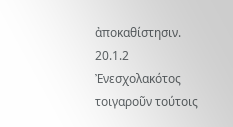ἀποκαθίστησιν.
20.1.2
Ἐνεσχολακότος τοιγαροῦν τούτοις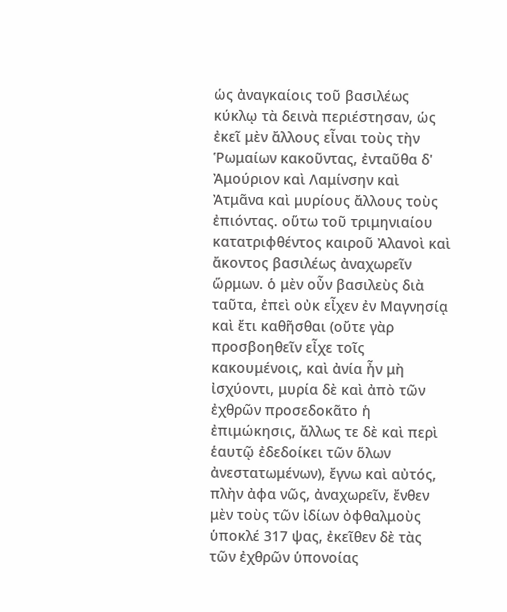ὡς ἀναγκαίοις τοῦ βασιλέως κύκλῳ τὰ δεινὰ περιέστησαν, ὡς ἐκεῖ μὲν ἄλλους εἶναι τοὺς τὴν Ῥωμαίων κακοῦντας, ἐνταῦθα δ' Ἀμούριον καὶ Λαμίνσην καὶ Ἀτμᾶνα καὶ μυρίους ἄλλους τοὺς ἐπιόντας. οὕτω τοῦ τριμηνιαίου κατατριφθέντος καιροῦ Ἀλανοὶ καὶ ἄκοντος βασιλέως ἀναχωρεῖν ὥρμων. ὁ μὲν οὖν βασιλεὺς διὰ ταῦτα, ἐπεὶ οὐκ εἶχεν ἐν Μαγνησίᾳ καὶ ἔτι καθῆσθαι (οὔτε γὰρ προσβοηθεῖν εἶχε τοῖς κακουμένοις, καὶ ἀνία ἦν μὴ ἰσχύοντι, μυρία δὲ καὶ ἀπὸ τῶν ἐχθρῶν προσεδοκᾶτο ἡ ἐπιμώκησις, ἄλλως τε δὲ καὶ περὶ ἑαυτῷ ἐδεδοίκει τῶν ὅλων ἀνεστατωμένων), ἔγνω καὶ αὐτός, πλὴν ἀφα νῶς, ἀναχωρεῖν, ἔνθεν μὲν τοὺς τῶν ἰδίων ὀφθαλμοὺς ὑποκλέ 317 ψας, ἐκεῖθεν δὲ τὰς τῶν ἐχθρῶν ὑπονοίας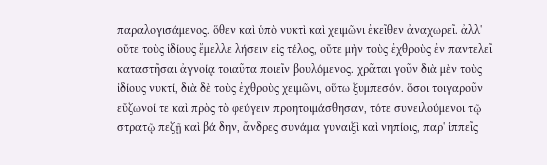παραλογισάμενος. ὅθεν καὶ ὑπὸ νυκτὶ καὶ χειμῶνι ἐκεῖθεν ἀναχωρεῖ. ἀλλ' οὔτε τοὺς ἰδίους ἔμελλε λήσειν εἰς τέλος, οὔτε μὴν τοὺς ἐχθροὺς ἐν παντελεῖ καταστῆσαι ἀγνοίᾳ τοιαῦτα ποιεῖν βουλόμενος. χρᾶται γοῦν διὰ μὲν τοὺς ἰδίους νυκτί, διὰ δὲ τοὺς ἐχθροὺς χειμῶνι, οὕτω ξυμπεσόν. ὅσοι τοιγαροῦν εὔζωνοί τε καὶ πρὸς τὸ φεύγειν προητοιμάσθησαν, τότε συνειλούμενοι τῷ στρατῷ πεζῇ καὶ βά δην, ἄνδρες συνάμα γυναιξὶ καὶ νηπίοις, παρ' ἱππεῖς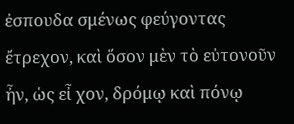ἐσπουδα σμένως φεύγοντας ἔτρεχον, καὶ ὅσον μὲν τὸ εὐτονοῦν ἦν, ὡς εἶ χον, δρόμῳ καὶ πόνῳ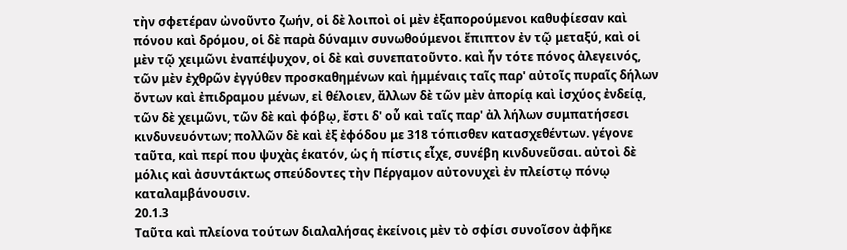τὴν σφετέραν ὠνοῦντο ζωήν, οἱ δὲ λοιποὶ οἱ μὲν ἐξαπορούμενοι καθυφίεσαν καὶ πόνου καὶ δρόμου, οἱ δὲ παρὰ δύναμιν συνωθούμενοι ἔπιπτον ἐν τῷ μεταξύ, καὶ οἱ μὲν τῷ χειμῶνι ἐναπέψυχον, οἱ δὲ καὶ συνεπατοῦντο. καὶ ἦν τότε πόνος ἀλεγεινός, τῶν μὲν ἐχθρῶν ἐγγύθεν προσκαθημένων καὶ ἡμμέναις ταῖς παρ' αὐτοῖς πυραῖς δήλων ὄντων καὶ ἐπιδραμου μένων, εἰ θέλοιεν, ἄλλων δὲ τῶν μὲν ἀπορίᾳ καὶ ἰσχύος ἐνδείᾳ, τῶν δὲ χειμῶνι, τῶν δὲ καὶ φόβῳ, ἔστι δ' οὗ καὶ ταῖς παρ' ἀλ λήλων συμπατήσεσι κινδυνευόντων; πολλῶν δὲ καὶ ἐξ ἐφόδου με 318 τόπισθεν κατασχεθέντων. γέγονε ταῦτα, καὶ περί που ψυχὰς ἑκατόν, ὡς ἡ πίστις εἶχε, συνέβη κινδυνεῦσαι. αὐτοὶ δὲ μόλις καὶ ἀσυντάκτως σπεύδοντες τὴν Πέργαμον αὐτονυχεὶ ἐν πλείστῳ πόνῳ καταλαμβάνουσιν.
20.1.3
Ταῦτα καὶ πλείονα τούτων διαλαλήσας ἐκείνοις μὲν τὸ σφίσι συνοῖσον ἀφῆκε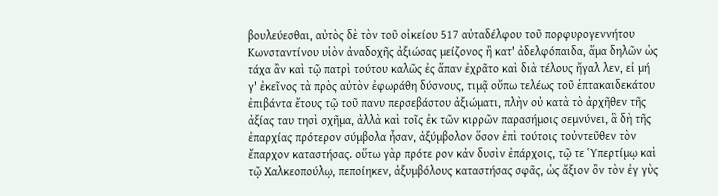βουλεύεσθαι, αὐτὸς δὲ τὸν τοῦ οἰκείου 517 αὐταδέλφου τοῦ πορφυρογεννήτου Κωνσταντίνου υἱὸν ἀναδοχῆς ἀξιώσας μείζονος ἢ κατ' ἀδελφόπαιδα, ἅμα δηλῶν ὡς τάχα ἂν καὶ τῷ πατρὶ τούτου καλῶς ἐς ἅπαν ἐχρᾶτο καὶ διὰ τέλους ἤγαλ λεν, εἰ μή γ' ἐκεῖνος τὰ πρὸς αὐτὸν ἐφωράθη δύσνους, τιμᾷ οὔπω τελέως τοῦ ἑπτακαιδεκάτου ἐπιβάντα ἔτους τῷ τοῦ πανυ περσεβάστου ἀξιώματι, πλὴν οὐ κατὰ τὸ ἀρχῆθεν τῆς ἀξίας ταυ τησὶ σχῆμα, ἀλλὰ καὶ τοῖς ἐκ τῶν κιρρῶν παρασήμοις σεμνύνει, ἃ δὴ τῆς ἐπαρχίας πρότερον σύμβολα ἦσαν, ἀξύμβολον ὅσον ἐπὶ τούτοις τοὐντεῦθεν τὸν ἔπαρχον καταστήσας. οὕτω γὰρ πρότε ρον κἀν δυσὶν ἐπάρχοις, τῷ τε Ὑπερτίμῳ καὶ τῷ Χαλκεοπούλῳ, πεποίηκεν, ἀξυμβόλους καταστήσας σφᾶς, ὡς ἄξιον ὂν τὸν ἐγ γὺς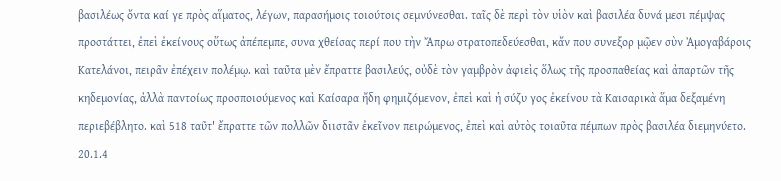βασιλέως ὄντα καί γε πρὸς αἵματος, λέγων, παρασήμοις τοιούτοις σεμνύνεσθαι. ταῖς δὲ περὶ τὸν υἱὸν καὶ βασιλέα δυνά μεσι πέμψας προστάττει, ἐπεὶ ἐκείνους οὕτως ἀπέπεμπε, συνα χθείσας περί που τὴν Ἄπρω στρατοπεδεύεσθαι, κἄν που συνεξορ μῷεν σὺν Ἀμογαβάροις Κατελάνοι, πειρᾶν ἐπέχειν πολέμῳ. καὶ ταῦτα μὲν ἔπραττε βασιλεύς, οὐδὲ τὸν γαμβρὸν ἀφιεὶς ὅλως τῆς προσπαθείας καὶ ἀπαρτῶν τῆς κηδεμονίας, ἀλλὰ παντοίως προσποιούμενος καὶ Καίσαρα ἤδη φημιζόμενον, ἐπεὶ καὶ ἡ σύζυ γος ἐκείνου τὰ Καισαρικὰ ἅμα δεξαμένη περιεβέβλητο. καὶ 518 ταῦτ' ἔπραττε τῶν πολλῶν διιστᾶν ἐκεῖνον πειρώμενος, ἐπεὶ καὶ αὐτὸς τοιαῦτα πέμπων πρὸς βασιλέα διεμηνύετο.
20.1.4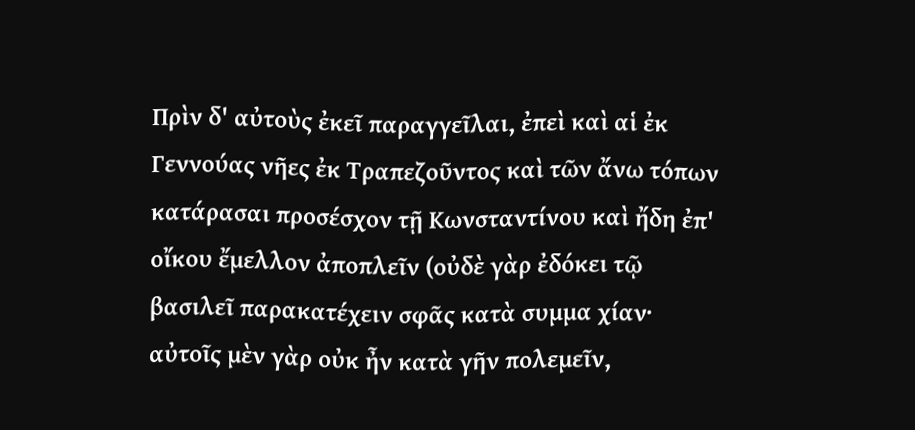Πρὶν δ' αὐτοὺς ἐκεῖ παραγγεῖλαι, ἐπεὶ καὶ αἱ ἐκ Γεννούας νῆες ἐκ Τραπεζοῦντος καὶ τῶν ἄνω τόπων κατάρασαι προσέσχον τῇ Κωνσταντίνου καὶ ἤδη ἐπ' οἴκου ἔμελλον ἀποπλεῖν (οὐδὲ γὰρ ἐδόκει τῷ βασιλεῖ παρακατέχειν σφᾶς κατὰ συμμα χίαν· αὐτοῖς μὲν γὰρ οὐκ ἦν κατὰ γῆν πολεμεῖν,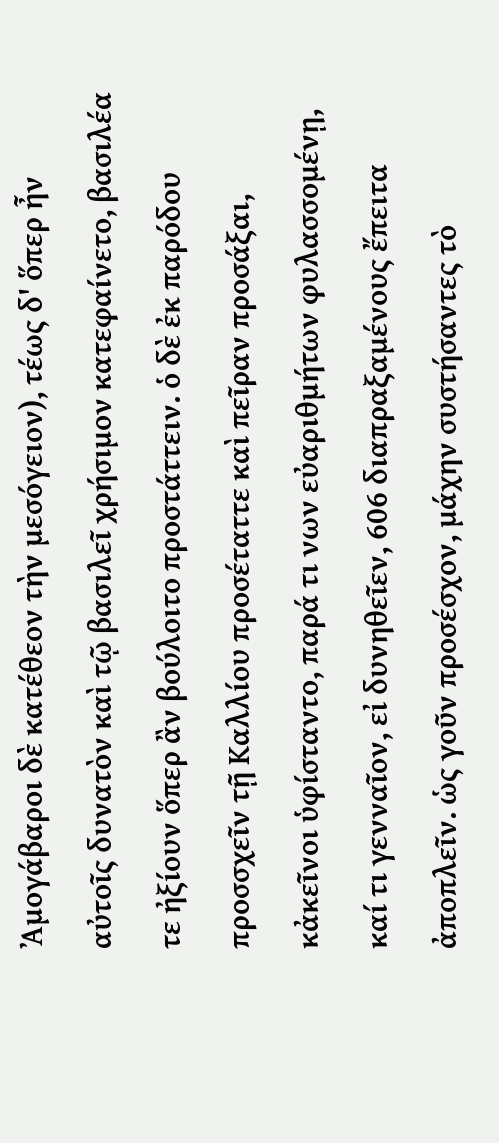Ἀμογάβαροι δὲ κατέθεον τὴν μεσόγειον), τέως δ' ὅπερ ἦν αὐτοῖς δυνατὸν καὶ τῷ βασιλεῖ χρήσιμον κατεφαίνετο, βασιλέα τε ἠξίουν ὅπερ ἂν βούλοιτο προστάττειν. ὁ δὲ ἐκ παρόδου προσσχεῖν τῇ Καλλίου προσέταττε καὶ πεῖραν προσάξαι, κἀκεῖνοι ὑφίσταντο, παρά τι νων εὐαριθμήτων φυλασσομένῃ, καί τι γενναῖον, εἰ δυνηθεῖεν, 606 διαπραξαμένους ἔπειτα ἀποπλεῖν. ὡς γοῦν προσέσχον, μάχην συστήσαντες τὸ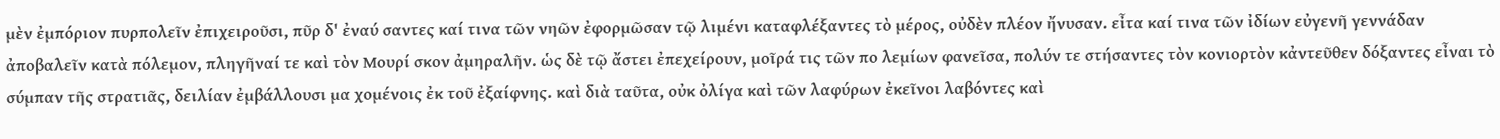μὲν ἐμπόριον πυρπολεῖν ἐπιχειροῦσι, πῦρ δ' ἐναύ σαντες καί τινα τῶν νηῶν ἐφορμῶσαν τῷ λιμένι καταφλέξαντες τὸ μέρος, οὐδὲν πλέον ἤνυσαν. εἶτα καί τινα τῶν ἰδίων εὐγενῆ γεννάδαν ἀποβαλεῖν κατὰ πόλεμον, πληγῆναί τε καὶ τὸν Μουρί σκον ἀμηραλῆν. ὡς δὲ τῷ ἄστει ἐπεχείρουν, μοῖρά τις τῶν πο λεμίων φανεῖσα, πολύν τε στήσαντες τὸν κονιορτὸν κἀντεῦθεν δόξαντες εἶναι τὸ σύμπαν τῆς στρατιᾶς, δειλίαν ἐμβάλλουσι μα χομένοις ἐκ τοῦ ἐξαίφνης. καὶ διὰ ταῦτα, οὐκ ὀλίγα καὶ τῶν λαφύρων ἐκεῖνοι λαβόντες καὶ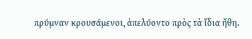πρύμναν κρουσάμενοι, ἀπελύοντο πρὸς τὰ ἴδια ἤθη.